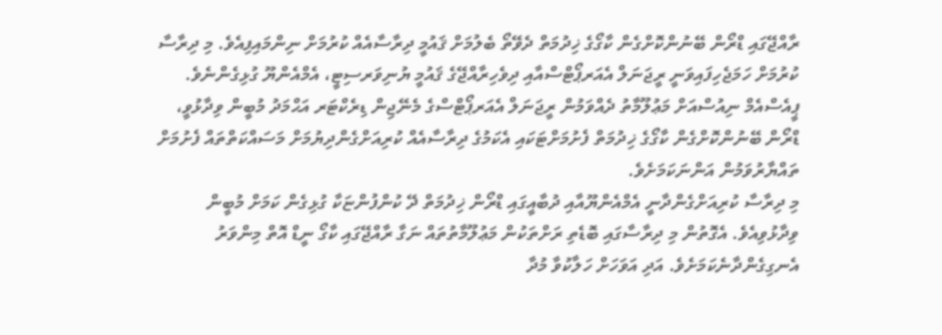ރާއްޖޭގައި ޑްރޯން ބޭނުންކޮށްގެން ކާގޯގެ ޚިދުމަތް ދެވޭތޯ ބެލުމަށް ޤައުމީ ދިރާސާއެއް ކުރުމަށް ނިންމައިފިއެވެ. މި ދިރާސާ ކުރުމަށް ހަމަޖެހިފައިވަނީ ރީޖަނަލް އެއަރޕޯޓްސްއާއި ދިވެހިރާއްޖޭގެ ޤައުމީ ޔުނިވަރސިޓީ، އެމްއެންޔޫ ގުޅިގެންނެވެ.
ޕީއެސްއެމް ނިއުސްއަށް މަޢުލޫމާތު ދެއްވަމުން ރީޖަނަލް އެއަރޕޯޓްސްގެ މެނޭޖިން ޑިރެކްޓަރ އަޙްމަދު މުބީން ވިދާޅުވީ، ޑްރޯން ބޭނުންކޮށްގެން ކާގޯގެ ޚިދުމަތް ފެށުމަށްޓަކައި އެކަމުގެ ދިރާސާއެއް ކުރިއަށްގެންދިޔުމަށް މަސައްކަތްތައް ފެށުމަށް ތައްޔާރުވަމުން އަންނަކަމަށެވެ.
މި ދިރާސާ ކުރިއަށްގެންދާނީ އެމްއެންޔޫއާއި ދުބާއީގައި ޑްރޯން ޚިދުމަތް ދޭ ކުންފުންޏަކާ ގުޅިގެން ކަމަށް މުބީން ވިދާޅުވިއެވެ. އެގޮތުން މި ދިރާސާގައި ބޮޑެތި ރަށްތަކުން މަޢުލޫމާތުތައް ނަގާ ރާއްޖޭގައި ކާގޯ ނީޑް އޮތް މިންވަރު އެނގިގެންދާނެކަމަށެވެ. އަދި އަވަހަށް ހަލާކުވާ މުދާ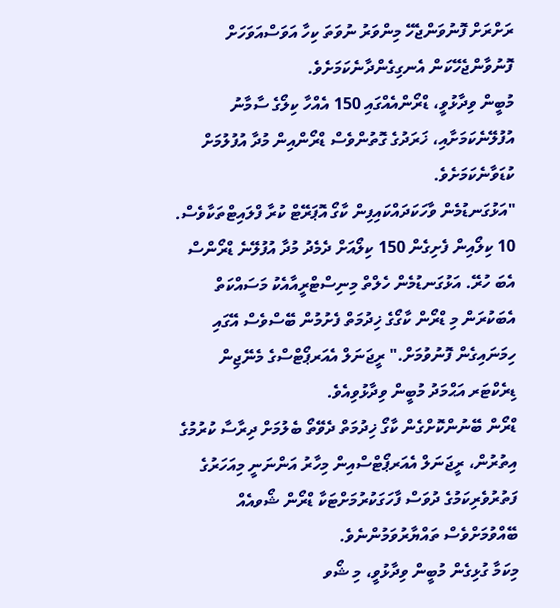ރަށްރަށް ފޮނުވަންޖެހޭ މިންވަރު ނުވަތަ ކިހާ އަވަސްއަވަހަށް ފޮނުވާންޖެހޭކަން އެނގިގެންދާނެކަމަށެވެ.
މުބީން ވިދާޅުވީ، ޑްރޯންއެއްގައި 150 އެއްހާ ކިލޯގެ ސާމާނު އުފުލޭނެކަމަށާއި، ޚަރަދުގެ ގޮތުންވެސް ޑްރޯންއިން މުދާ އުފުލުމަށް ކުޑަވާނެކަމަށެވެ.
"އަޅުގަނޑުމެން ވާހަކަދައްކައިފިން ކާގޯ އޮޕަރޭޓް ކުރާ ފްލައިޓްތަކާވެސް. 10 ކިލޯއިން ފެށިގެން 150 ކިލޯއަށް ދެމެދު މުދާ އުފުލޭނެ ޑްރޯންސް އެބަ ހުރޭ. އަޅުގަނޑުމެން ހެލްތް މިނިސްޓްރީއާއެކު މަސައްކަތް އެބަކުރަން މި ޑްރޯން ކާގޯގެ ޚިދުމަތް ފެށުމުން ބޭސްވެސް އޭގައި ހިމަނައިގެން ފޮނުވުމަށް." ރީޖަނަލް އެއަރޕޯޓްސްގެ މެނޭޖިން ޑިރެކްޓަރ އަޙްމަދު މުބީން ވިދާޅުވިއެވެ.
ޑްރޯން ބޭނުންކޮށްގެން ކާގޯ ޚިދުމަތް ދެވޭތޯ ބެލުމަށް ދިރާސާ ކުރުމުގެ އިތުރުން، ރީޖަނަލް އެއަރޕޯޓްސްއިން މިހާރު އަންނަނީ މިއަހަރުގެ ފަތުރުވެރިކަމުގެ ދުވަސް ފާހަގަކުރުމަށްޓަކާ ޑްރޯން ޝޯވއެއް ބޭއްވުމަށްވެސް ތައްޔާރުވަމުންނެވެ.
މިކަމާ ގުޅިގެން މުބީން ވިދާޅުވީ، މި ޝޯވ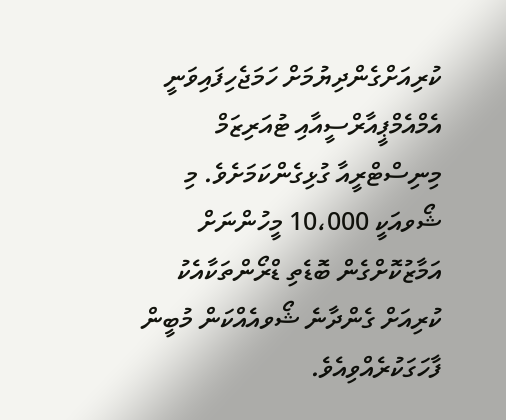ކުރިއަށްގެންދިޔުމަށް ހަމަޖެހިފައިވަނީ އެމްއެމްޕީއާރްސީއާއި ޓުއަރިޒަމް މިނިސްޓްރީއާ ގުޅިގެންކަމަށެވެ. މި ޝޯވއަކީ 10،000 މީހުންނަށް އަމާޒުކޮށްގެން ބޮޑެތި ޑްރޯންތަކާއެކު ކުރިއަށް ގެންދާނެ ޝޯވއެއްކަން މުބީން ފާހަގަކުރެއްވިއެވެ.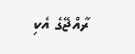ރާއްޖޭގެ އެކި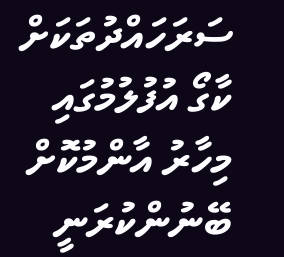ސަރަހައްދުތަކަށް ކާގޯ އުފުލުމުގައި މިހާރު އާންމުކޮށް ބޭނުންކުރަނީ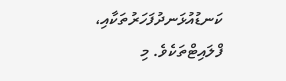ކަނޑުއުޅަނދުފަހަރުތަކާއި، ފްލައިޓްތަކެވެ. މި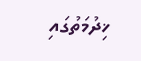ޚިދުމަތުގައި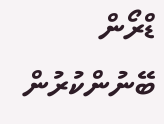ޑްރޯން ބޭނުންކުރުން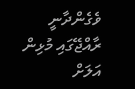ވެގެންދާނީ ރާއްޖޭގައި މުޅިން އަލަށް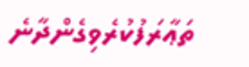ތަޢާރަފުކުރެވިގެންދާނެ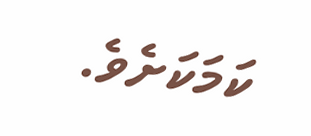ކަމަކަށެވެ.